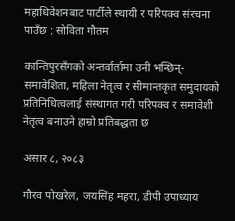महाधिवेशनबाट पार्टीले स्थायी र परिपक्व संरचना पाउँछ : सोविता गौतम

कान्तिपुरसँगको अन्तर्वार्तामा उनी भन्छिन्- समावेशिता, महिला नेतृत्व र सीमान्तकृत समुदायको प्रतिनिधित्वलाई संस्थागत गरी परिपक्व र समावेशी नेतृत्व बनाउने हाम्रो प्रतिबद्धता छ

असार ८, २०८३

गौरव पोखरेल, जयसिंह महरा, डीपी उपाध्याय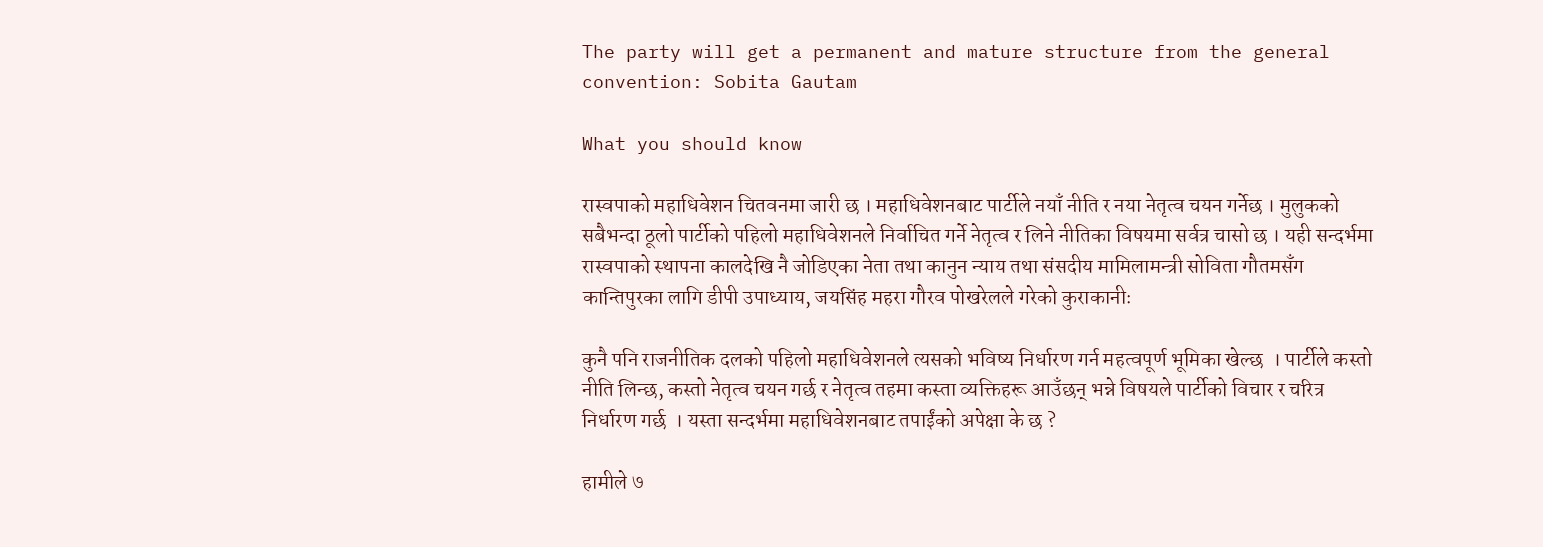The party will get a permanent and mature structure from the general convention: Sobita Gautam

What you should know

रास्वपाको महाधिवेशन चितवनमा जारी छ । महाधिवेशनबाट पार्टीले नयाँ नीति र नया नेतृत्व चयन गर्नेछ । मुलुकको सबैभन्दा ठूलो पार्टीको पहिलो महाधिवेशनले निर्वाचित गर्ने नेतृत्व र लिने नीतिका विषयमा सर्वत्र चासो छ । यही सन्दर्भमा रास्वपाको स्थापना कालदेखि नै जोडिएका नेता तथा कानुन न्याय तथा संसदीय मामिलामन्त्री सोविता गौतमसँग कान्तिपुरका लागि डीपी उपाध्याय, जयसिंह महरा गौरव पोखरेलले गरेको कुराकानीः

कुनै पनि राजनीतिक दलको पहिलो महाधिवेशनले त्यसको भविष्य निर्धारण गर्न महत्वपूर्ण भूमिका खेल्छ  । पार्टीले कस्तो नीति लिन्छ, कस्तो नेतृत्व चयन गर्छ र नेतृत्व तहमा कस्ता व्यक्तिहरू आउँछन् भन्ने विषयले पार्टीको विचार र चरित्र निर्धारण गर्छ  । यस्ता सन्दर्भमा महाधिवेशनबाट तपाईंको अपेक्षा के छ ?

हामीले ७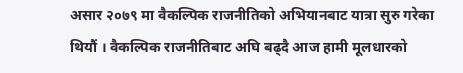असार २०७९ मा वैकल्पिक राजनीतिको अभियानबाट यात्रा सुरु गरेका थियौं । वैकल्पिक राजनीतिबाट अघि बढ्दै आज हामी मूलधारको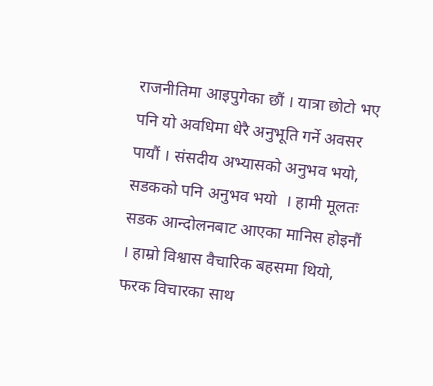राजनीतिमा आइपुगेका छौं । यात्रा छोटो भए पनि यो अवधिमा धेरै अनुभूति गर्ने अवसर पायौं । संसदीय अभ्यासको अनुभव भयो, सडकको पनि अनुभव भयो  । हामी मूलतः सडक आन्दोलनबाट आएका मानिस होइनौं । हाम्रो विश्वास वैचारिक बहसमा थियो, फरक विचारका साथ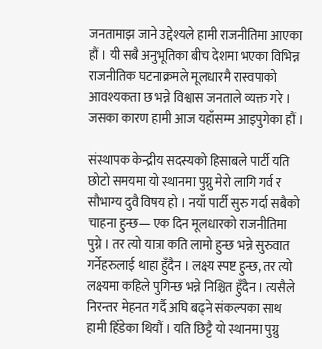जनतामाझ जाने उद्देश्यले हामी राजनीतिमा आएका हौं । यी सबै अनुभूतिका बीच देशमा भएका विभिन्न राजनीतिक घटनाक्रमले मूलधारमै रास्वपाको आवश्यकता छ भन्ने विश्वास जनताले व्यक्त गरे । जसका कारण हामी आज यहाँसम्म आइपुगेका हौं ।

संस्थापक केन्द्रीय सदस्यको हिसाबले पार्टी यति छोटो समयमा यो स्थानमा पुग्नु मेरो लागि गर्व र सौभाग्य दुवै विषय हो । नयाँ पार्टी सुरु गर्दा सबैको चाहना हुन्छ— एक दिन मूलधारको राजनीतिमा पुग्ने । तर त्यो यात्रा कति लामो हुन्छ भन्ने सुरुवात गर्नेहरुलाई थाहा हुँदैन । लक्ष्य स्पष्ट हुन्छ, तर त्यो लक्ष्यमा कहिले पुगिन्छ भन्ने निश्चित हुँदैन । त्यसैले निरन्तर मेहनत गर्दै अघि बढ्ने संकल्पका साथ हामी हिँडेका थियौं । यति छिट्टै यो स्थानमा पुग्नु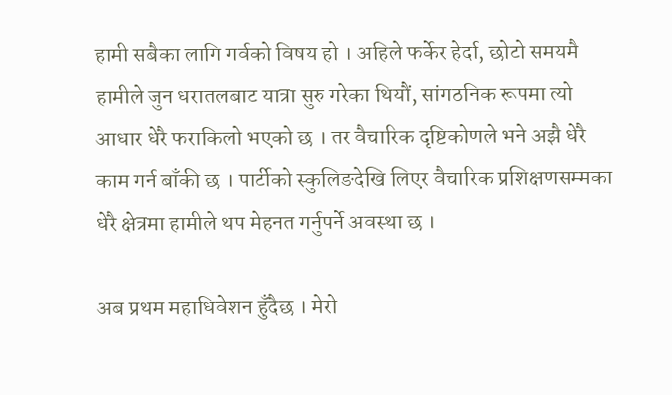हामी सबैका लागि गर्वको विषय हो । अहिले फर्केर हेर्दा, छोटो समयमै हामीले जुन धरातलबाट यात्रा सुरु गरेका थियौं, सांगठनिक रूपमा त्यो आधार धेरै फराकिलो भएको छ । तर वैचारिक दृष्टिकोणले भने अझै धेरै काम गर्न बाँकी छ । पार्टीको स्कुलिङदेखि लिएर वैचारिक प्रशिक्षणसम्मका धेरै क्षेत्रमा हामीले थप मेहनत गर्नुपर्ने अवस्था छ ।

अब प्रथम महाधिवेशन हुँदैछ । मेरो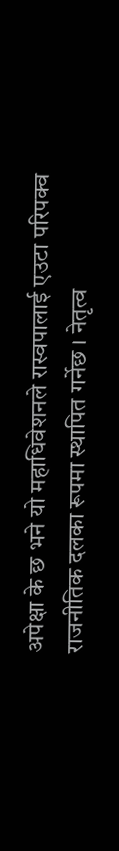अपेक्षा के छ भने यो महाधिवेशनले रास्वपालाई एउटा परिपक्व राजनीतिक दलका रूपमा स्थापित गर्नेछ । नेतृत्व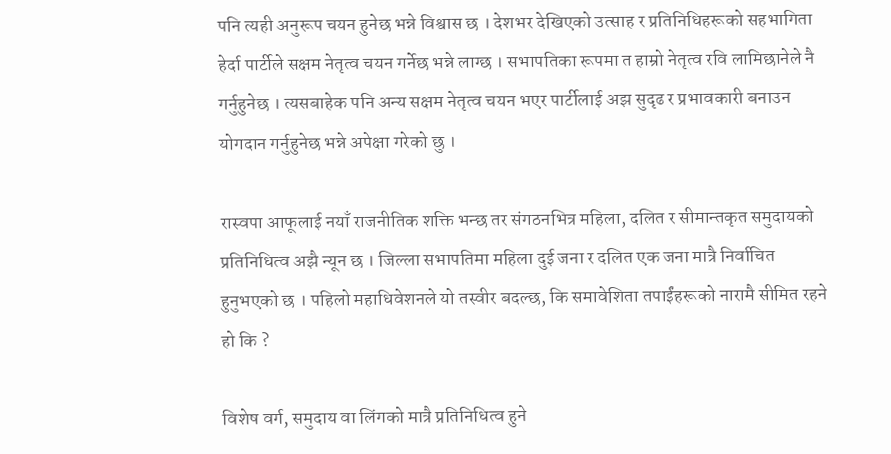पनि त्यही अनुरूप चयन हुनेछ भन्ने विश्वास छ । देशभर देखिएको उत्साह र प्रतिनिधिहरूको सहभागिता हेर्दा पार्टीले सक्षम नेतृत्व चयन गर्नेछ भन्ने लाग्छ । सभापतिका रूपमा त हाम्रो नेतृत्व रवि लामिछानेले नै गर्नुहुनेछ । त्यसबाहेक पनि अन्य सक्षम नेतृत्व चयन भएर पार्टीलाई अझ सुदृढ र प्रभावकारी बनाउन योगदान गर्नुहुनेछ भन्ने अपेक्षा गरेको छु ।

रास्वपा आफूलाई नयाँ राजनीतिक शक्ति भन्छ तर संगठनभित्र महिला, दलित र सीमान्तकृत समुदायको प्रतिनिधित्व अझै न्यून छ । जिल्ला सभापतिमा महिला दुई जना र दलित एक जना मात्रै निर्वाचित हुनुभएको छ । पहिलो महाधिवेशनले यो तस्वीर बदल्छ, कि समावेशिता तपाईंहरूको नारामै सीमित रहने हो कि ?

विशेष वर्ग, समुदाय वा लिंगको मात्रै प्रतिनिधित्व हुने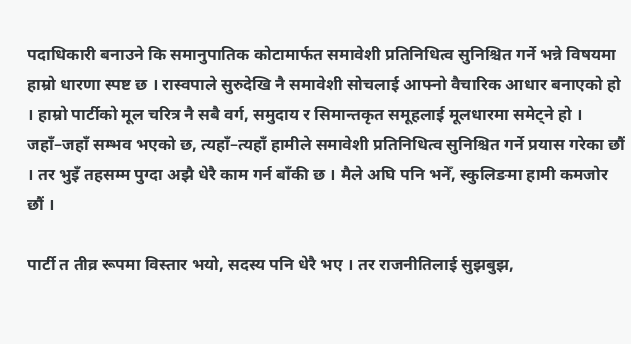पदाधिकारी बनाउने कि समानुपातिक कोटामार्फत समावेशी प्रतिनिधित्व सुनिश्चित गर्ने भन्ने विषयमा हाम्रो धारणा स्पष्ट छ । रास्वपाले सुरुदेखि नै समावेशी सोचलाई आफ्नो वैचारिक आधार बनाएको हो । हाम्रो पार्टीको मूल चरित्र नै सबै वर्ग, समुदाय र सिमान्तकृत समूहलाई मूलधारमा समेट्ने हो । जहाँ–जहाँ सम्भव भएको छ, त्यहाँ–त्यहाँ हामीले समावेशी प्रतिनिधित्व सुनिश्चित गर्ने प्रयास गरेका छौं । तर भुइँ तहसम्म पुग्दा अझै धेरै काम गर्न बाँकी छ । मैले अघि पनि भनेँ, स्कुलिङमा हामी कमजोर छौं ।

पार्टी त तीव्र रूपमा विस्तार भयो, सदस्य पनि धेरै भए । तर राजनीतिलाई सुझबुझ,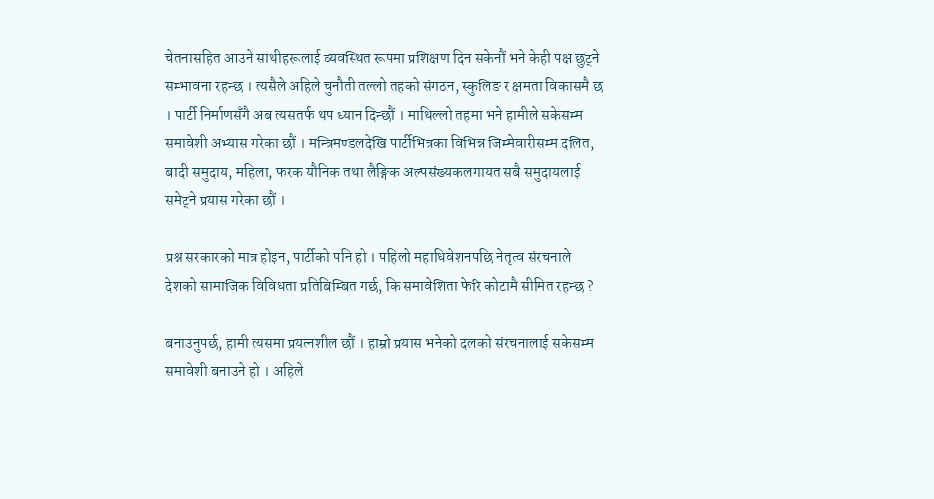चेतनासहित आउने साथीहरूलाई व्यवस्थित रूपमा प्रशिक्षण दिन सकेनौं भने केही पक्ष छुट्ने सम्भावना रहन्छ । त्यसैले अहिले चुनौती तल्लो तहको संगठन, स्कुलिङ र क्षमता विकासमै छ । पार्टी निर्माणसँगै अब त्यसतर्फ थप ध्यान दिन्छौं । माथिल्लो तहमा भने हामीले सकेसम्म समावेशी अभ्यास गरेका छौं । मन्त्रिमण्डलदेखि पार्टीभित्रका विभिन्न जिम्मेवारीसम्म दलित, बादी समुदाय, महिला, फरक यौनिक तथा लैङ्गिक अल्पसंख्यकलगायत सबै समुदायलाई समेट्ने प्रयास गरेका छौं ।

प्रश्न सरकारको मात्र होइन, पार्टीको पनि हो । पहिलो महाधिवेशनपछि नेतृत्व संरचनाले देशको सामाजिक विविधता प्रतिबिम्बित गर्छ, कि समावेशिता फेरि कोटामै सीमित रहन्छ ?

बनाउनुपर्छ, हामी त्यसमा प्रयत्नशील छौं । हाम्रो प्रयास भनेको दलको संरचनालाई सकेसम्म समावेशी बनाउने हो । अहिले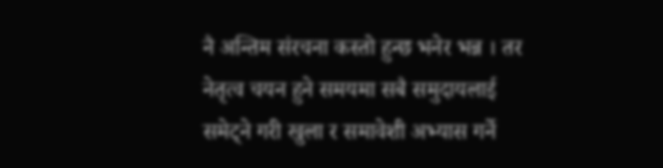नै अन्तिम संरचना कस्तो हुन्छ भनेर भन्न । तर नेतृत्व चयन हुने समयमा सबै समुदायलाई समेट्ने गरी खुला र समावेशी अभ्यास गर्ने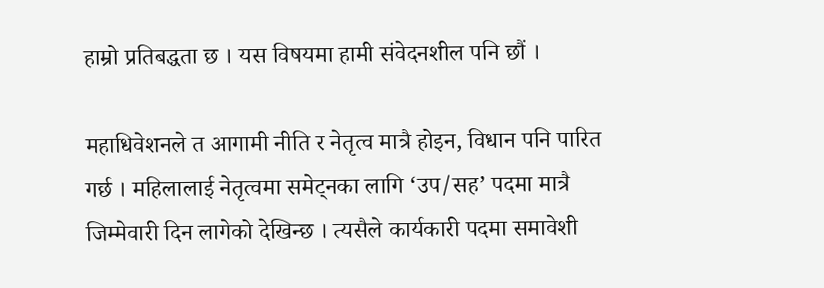हाम्रो प्रतिबद्धता छ । यस विषयमा हामी संवेदनशील पनि छौं ।

महाधिवेशनले त आगामी नीति र नेतृत्व मात्रै होइन, विधान पनि पारित गर्छ । महिलालाई नेतृत्वमा समेट्नका लागि ‘उप/सह’ पदमा मात्रै जिम्मेवारी दिन लागेको देखिन्छ । त्यसैले कार्यकारी पदमा समावेशी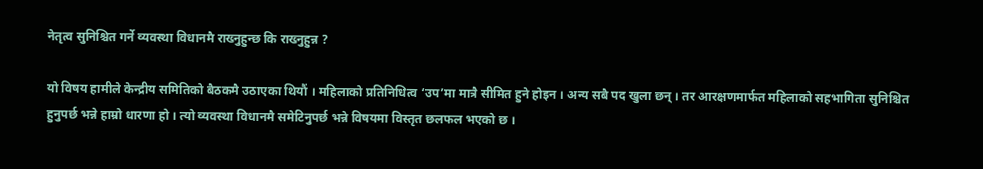नेतृत्व सुनिश्चित गर्ने व्यवस्था विधानमै राख्नुहुन्छ कि राख्नुहुन्न ?

यो विषय हामीले केन्द्रीय समितिको बैठकमै उठाएका थियौं । महिलाको प्रतिनिधित्व ‘उप’मा मात्रै सीमित हुने होइन । अन्य सबै पद खुला छन् । तर आरक्षणमार्फत महिलाको सहभागिता सुनिश्चित हुनुपर्छ भन्ने हाम्रो धारणा हो । त्यो व्यवस्था विधानमै समेटिनुपर्छ भन्ने विषयमा विस्तृत छलफल भएको छ ।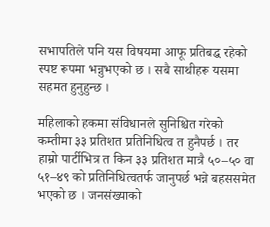सभापतिले पनि यस विषयमा आफू प्रतिबद्ध रहेको स्पष्ट रूपमा भन्नुभएको छ । सबै साथीहरू यसमा सहमत हुनुहुन्छ ।

महिलाको हकमा संविधानले सुनिश्चित गरेको कम्तीमा ३३ प्रतिशत प्रतिनिधित्व त हुनैपर्छ । तर हाम्रो पार्टीभित्र त किन ३३ प्रतिशत मात्रै ५०–५० वा ५१–४९ को प्रतिनिधित्वतर्फ जानुपर्छ भन्ने बहससमेत भएको छ । जनसंख्याको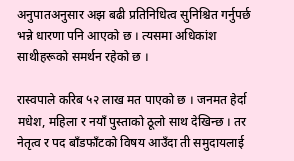अनुपातअनुसार अझ बढी प्रतिनिधित्व सुनिश्चित गर्नुपर्छ भन्ने धारणा पनि आएको छ । त्यसमा अधिकांश साथीहरूको समर्थन रहेको छ ।

रास्वपाले करिब ५२ लाख मत पाएको छ । जनमत हेर्दा मधेश, महिला र नयाँ पुस्ताको ठूलो साथ देखिन्छ । तर नेतृत्व र पद बाँडफाँटको विषय आउँदा ती समुदायलाई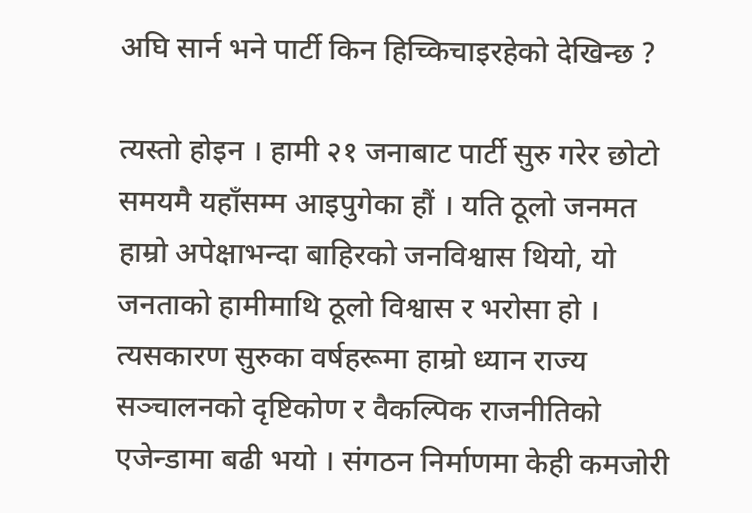अघि सार्न भने पार्टी किन हिच्किचाइरहेको देखिन्छ ?

त्यस्तो होइन । हामी २१ जनाबाट पार्टी सुरु गरेर छोटो समयमै यहाँसम्म आइपुगेका हौं । यति ठूलो जनमत हाम्रो अपेक्षाभन्दा बाहिरको जनविश्वास थियो, यो जनताको हामीमाथि ठूलो विश्वास र भरोसा हो । त्यसकारण सुरुका वर्षहरूमा हाम्रो ध्यान राज्य सञ्चालनको दृष्टिकोण र वैकल्पिक राजनीतिको एजेन्डामा बढी भयो । संगठन निर्माणमा केही कमजोरी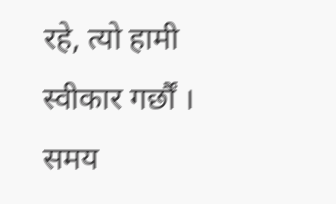रहे, त्यो हामी स्वीकार गर्छौं । समय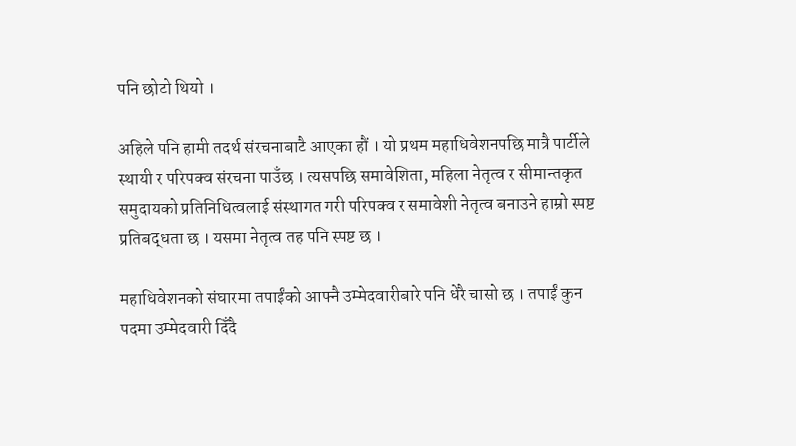पनि छोटो थियो ।

अहिले पनि हामी तदर्थ संरचनाबाटै आएका हौं । यो प्रथम महाधिवेशनपछि मात्रै पार्टीले स्थायी र परिपक्व संरचना पाउँछ । त्यसपछि समावेशिता, महिला नेतृत्व र सीमान्तकृत समुदायको प्रतिनिधित्वलाई संस्थागत गरी परिपक्व र समावेशी नेतृत्व बनाउने हाम्रो स्पष्ट प्रतिबद्धता छ । यसमा नेतृत्व तह पनि स्पष्ट छ ।

महाधिवेशनको संघारमा तपाईंको आफ्नै उम्मेदवारीबारे पनि धेरै चासो छ । तपाईं कुन पदमा उम्मेदवारी दिँदै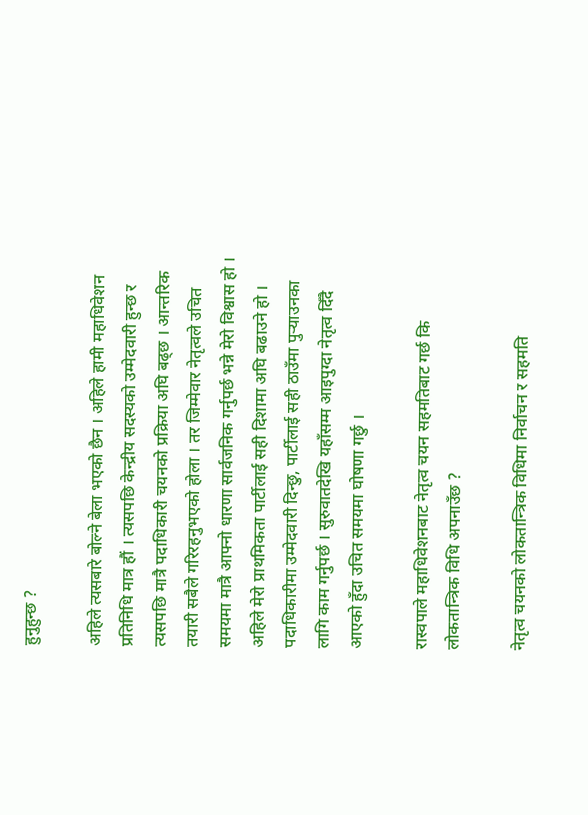हुनुहुन्छ ?

अहिले त्यसबारे बोल्ने बेला भएको छैन । अहिले हामी महाधिवेशन प्रतिनिधि मात्र हौं । त्यसपछि केन्द्रीय सदस्यको उम्मेदवारी हुन्छ र त्यसपछि मात्रै पदाधिकारी चयनको प्रक्रिया अघि बढ्छ । आन्तरिक तयारी सबैले गरिरहनुभएको होला । तर जिम्मेवार नेतृत्वले उचित समयमा मात्रै आफ्नो धारणा सार्वजनिक गर्नुपर्छ भन्ने मेरो विश्वास हो । अहिले मेरो प्राथमिकता पार्टीलाई सही दिशामा अघि बढाउने हो । पदाधिकारीमा उम्मेदवारी दिन्छु, पार्टीलाई सही ठाउँमा पुर्‍याउनका लागि काम गर्नुपर्छ । सुरुवातदेखि यहाँसम्म आइपुग्दा नेतृत्व दिँदै आएको हुँदा उचित समयमा घोषणा गर्छु ।

रास्वपाले महाधिवेशनबाट नेतृत्व चयन सहमतिबाट गर्छ कि लोकतान्त्रिक विधि अपनाउँछ ?

नेतृत्व चयनको लोकतान्त्रिक विधिमा निर्वाचन र सहमति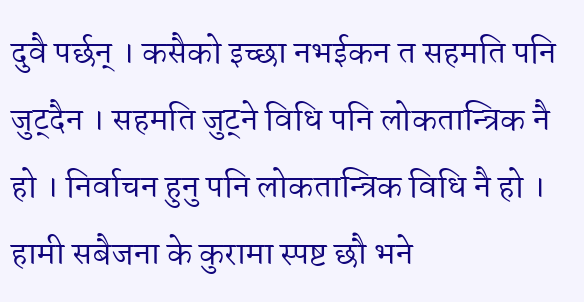दुवै पर्छन् । कसैको इच्छा नभईकन त सहमति पनि जुट्दैन । सहमति जुट्ने विधि पनि लोकतान्त्रिक नै हो । निर्वाचन हुनु पनि लोकतान्त्रिक विधि नै हो । हामी सबैजना के कुरामा स्पष्ट छौ भने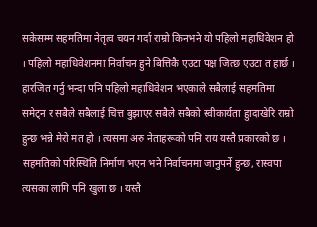सकेसम्म सहमतिमा नेतृत्व चयन गर्दा राम्रो किनभने यो पहिलो महाधिवेशन हो । पहिलो महाधिवेशनमा निर्वाचन हुने बित्तिकै एउटा पक्ष जित्छ एउटा त हार्छ । हारजित गर्नु भन्दा पनि पहिलो महाधिवेशन भएकाले सबैलाई सहमतिमा समेट्न र सबैले सबैलाई चित्त बुझाएर सबैले सबैको स्वीकार्यता हुादाखेरि राम्रो हुन्छ भन्ने मेरो मत हो । त्यसमा अरु नेताहरूको पनि राय यस्तै प्रकारको छ । सहमतिको परिस्थिति निर्माण भएन भने निर्वाचनमा जानुपर्ने हुन्छ, रास्वपा त्यसका लागि पनि खुला छ । यस्तै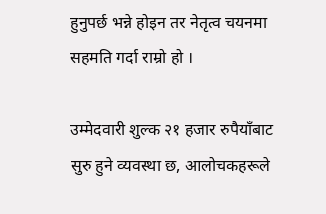हुनुपर्छ भन्ने होइन तर नेतृत्व चयनमा सहमति गर्दा राम्रो हो ।

उम्मेदवारी शुल्क २१ हजार रुपैयाँबाट सुरु हुने व्यवस्था छ, आलोचकहरूले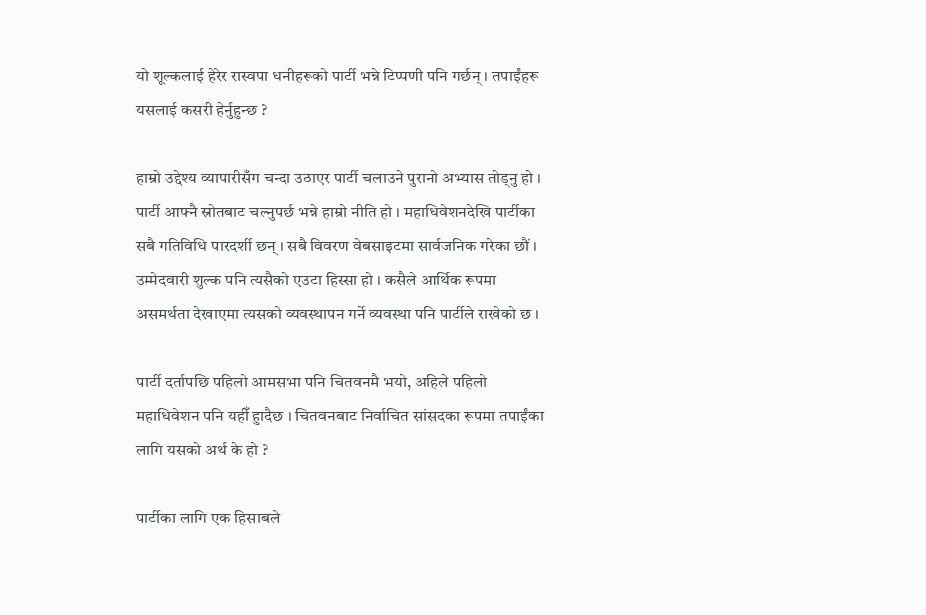यो शूल्कलाई हेरेर रास्वपा धनीहरूको पार्टी भन्ने टिप्पणी पनि गर्छन् । तपाईंहरू यसलाई कसरी हेर्नुहुन्छ ?

हाम्रो उद्देश्य व्यापारीसँग चन्दा उठाएर पार्टी चलाउने पुरानो अभ्यास तोड्नु हो । पार्टी आफ्नै स्रोतबाट चल्नुपर्छ भन्ने हाम्रो नीति हो । महाधिवेशनदेखि पार्टीका सबै गतिविधि पारदर्शी छन् । सबै विवरण वेबसाइटमा सार्वजनिक गरेका छौं । उम्मेदवारी शुल्क पनि त्यसैको एउटा हिस्सा हो । कसैले आर्थिक रूपमा असमर्थता देखाएमा त्यसको व्यवस्थापन गर्ने व्यवस्था पनि पार्टीले राखेको छ ।

पार्टी दर्तापछि पहिलो आमसभा पनि चितवनमै भयो, अहिले पहिलो महाधिवेशन पनि यहीँ हुादैछ । चितवनबाट निर्वाचित सांसदका रूपमा तपाईंका लागि यसको अर्थ के हो ?

पार्टीका लागि एक हिसाबले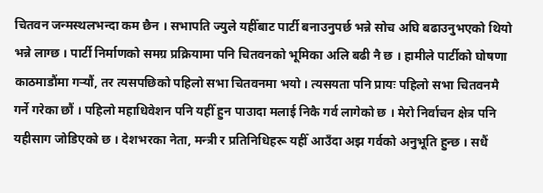चितवन जन्मस्थलभन्दा कम छैन । सभापति ज्युले यहीँबाट पार्टी बनाउनुपर्छ भन्ने सोच अघि बढाउनुभएको थियो भन्ने लाग्छ । पार्टी निर्माणको समग्र प्रक्रियामा पनि चितवनको भूमिका अलि बढी नै छ । हामीले पार्टीको घोषणा काठमाडौंमा गर्‍यौं, तर त्यसपछिको पहिलो सभा चितवनमा भयो । त्यसयता पनि प्रायः पहिलो सभा चितवनमै गर्ने गरेका छौं । पहिलो महाधिवेशन पनि यहीँ हुन पाउादा मलाई निकै गर्व लागेको छ । मेरो निर्वाचन क्षेत्र पनि यहीसाग जोडिएको छ । देशभरका नेता, मन्त्री र प्रतिनिधिहरू यहीँ आउँदा अझ गर्वको अनुभूति हुन्छ । सधैं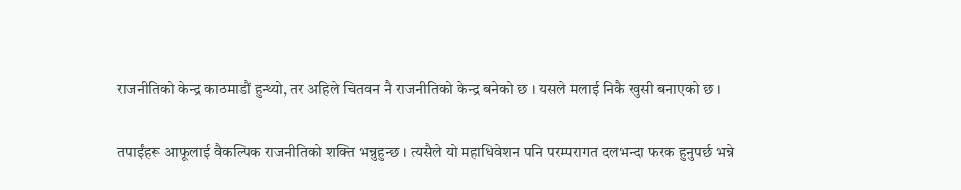राजनीतिको केन्द्र काठमाडौं हुन्थ्यो, तर अहिले चितवन नै राजनीतिको केन्द्र बनेको छ । यसले मलाई निकै खुसी बनाएको छ ।

तपाईंहरू आफूलाई वैकल्पिक राजनीतिको शक्ति भन्नुहुन्छ । त्यसैले यो महाधिवेशन पनि परम्परागत दलभन्दा फरक हुनुपर्छ भन्ने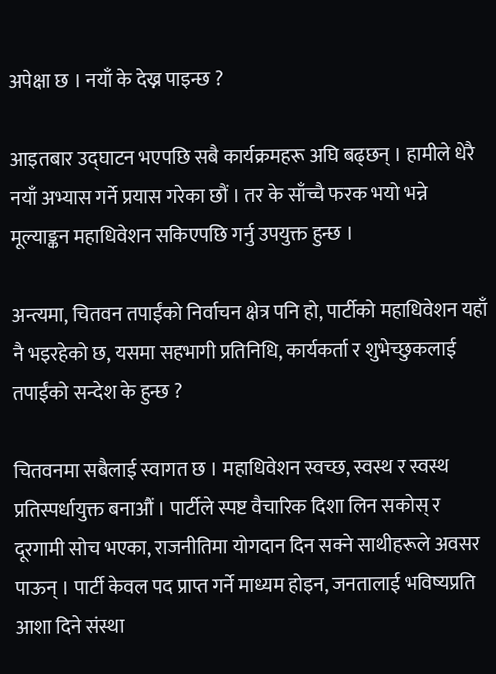अपेक्षा छ । नयाँ के देख्न पाइन्छ ?

आइतबार उद्घाटन भएपछि सबै कार्यक्रमहरू अघि बढ्छन् । हामीले धेरै नयाँ अभ्यास गर्ने प्रयास गरेका छौं । तर के साँच्चै फरक भयो भन्ने मूल्याङ्कन महाधिवेशन सकिएपछि गर्नु उपयुक्त हुन्छ ।

अन्त्यमा, चितवन तपाईंको निर्वाचन क्षेत्र पनि हो, पार्टीको महाधिवेशन यहाँ नै भइरहेको छ, यसमा सहभागी प्रतिनिधि, कार्यकर्ता र शुभेच्छुकलाई तपाईंको सन्देश के हुन्छ ?

चितवनमा सबैलाई स्वागत छ । महाधिवेशन स्वच्छ, स्वस्थ र स्वस्थ प्रतिस्पर्धायुक्त बनाऔं । पार्टीले स्पष्ट वैचारिक दिशा लिन सकोस् र दूरगामी सोच भएका, राजनीतिमा योगदान दिन सक्ने साथीहरूले अवसर पाऊन् । पार्टी केवल पद प्राप्त गर्ने माध्यम होइन, जनतालाई भविष्यप्रति आशा दिने संस्था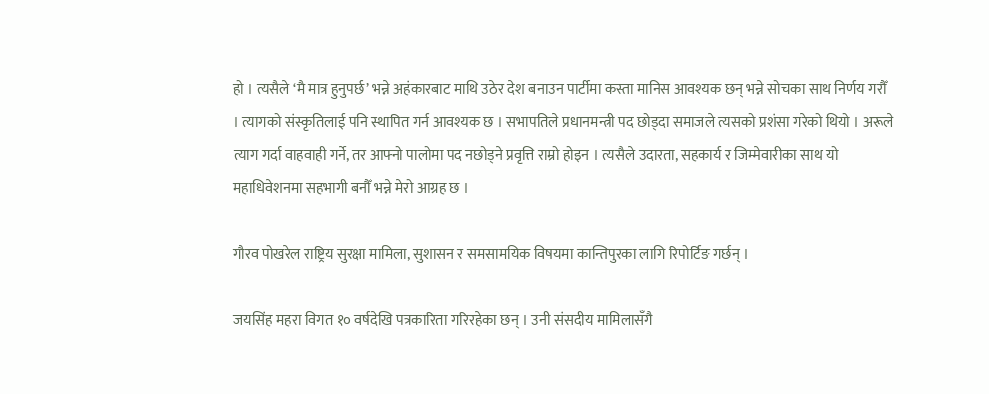हो । त्यसैले ‘मै मात्र हुनुपर्छ’ भन्ने अहंकारबाट माथि उठेर देश बनाउन पार्टीमा कस्ता मानिस आवश्यक छन् भन्ने सोचका साथ निर्णय गरौँ । त्यागको संस्कृतिलाई पनि स्थापित गर्न आवश्यक छ । सभापतिले प्रधानमन्त्री पद छोड्दा समाजले त्यसको प्रशंसा गरेको थियो । अरूले त्याग गर्दा वाहवाही गर्ने, तर आफ्नो पालोमा पद नछोड्ने प्रवृत्ति राम्रो होइन । त्यसैले उदारता, सहकार्य र जिम्मेवारीका साथ यो महाधिवेशनमा सहभागी बनौँ भन्ने मेरो आग्रह छ ।

गौरव पोखरेल राष्ट्रिय सुरक्षा मामिला, सुशासन र समसामयिक विषयमा कान्तिपुरका लागि रिपोर्टिङ गर्छन् ।

जयसिंह महरा विगत १० वर्षदेखि पत्रकारिता गरिरहेका छन् । उनी संसदीय मामिलासँगै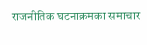राजनीतिक घटनाक्रमका समाचार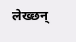लेख्छन्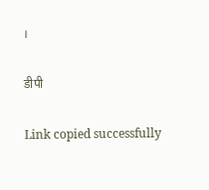।

डीपी

Link copied successfully